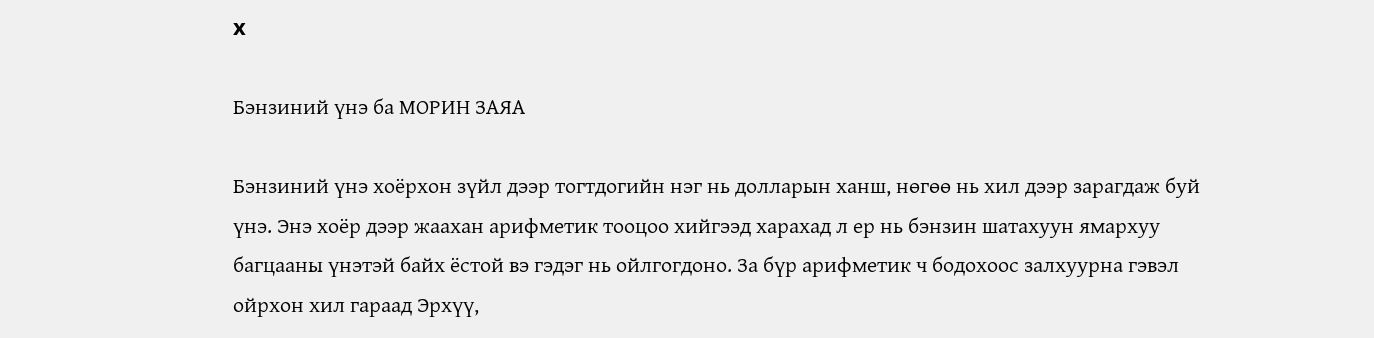x

Бэнзиний үнэ ба МОРИН ЗАЯА

Бэнзиний үнэ хоёрхон зүйл дээр тогтдогийн нэг нь долларын ханш, нөгөө нь хил дээр зарагдаж буй үнэ. Энэ хоёр дээр жаахан арифметик тооцоо хийгээд харахад л ер нь бэнзин шатахуун ямархуу багцааны үнэтэй байх ёстой вэ гэдэг нь ойлгогдоно. За бүр арифметик ч бодохоос залхуурна гэвэл ойрхон хил гараад Эрхүү,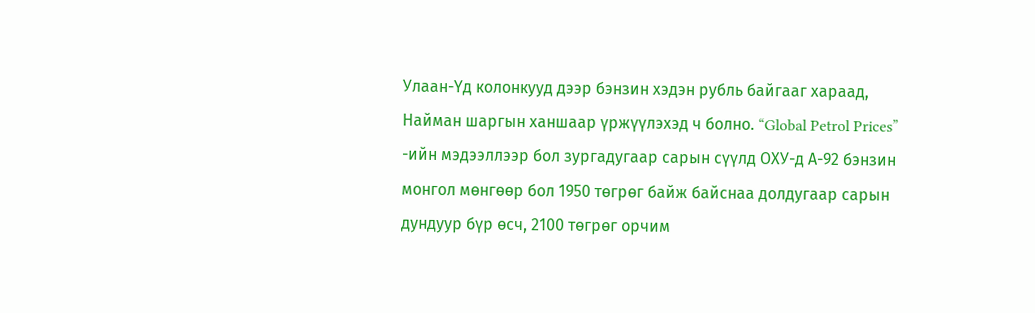Улаан-Үд колонкууд дээр бэнзин хэдэн рубль байгааг хараад, Найман шаргын ханшаар үржүүлэхэд ч болно. “Global Petrol Prices” -ийн мэдээллээр бол зургадугаар сарын сүүлд ОХУ-д А-92 бэнзин монгол мөнгөөр бол 1950 төгрөг байж байснаа долдугаар сарын дундуур бүр өсч, 2100 төгрөг орчим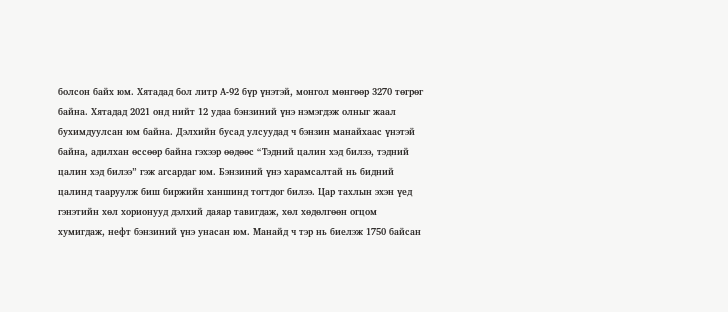болсон байх юм. Хятадад бол литр А-92 бүр үнэтэй, монгол мөнгөөр 3270 төгрөг байна. Хятадад 2021 онд нийт 12 удаа бэнзиний үнэ нэмэгдэж олныг жаал бухимдуулсан юм байна. Дэлхийн бусад улсуудад ч бэнзин манайхаас үнэтэй байна, адилхан өссөөр байна гэхээр өөдөөс “Тэдний цалин хэд билээ, тэдний цалин хэд билээ” гэж агсардаг юм. Бэнзиний үнэ харамсалтай нь бидний цалинд тааруулж биш биржийн ханшинд тогтдог билээ. Цар тахлын эхэн үед гэнэтийн хөл хорионууд дэлхий даяар тавигдаж, хөл хөдөлгөөн огцом хумигдаж, нефт бэнзиний үнэ унасан юм. Манайд ч тэр нь биелэж 1750 байсан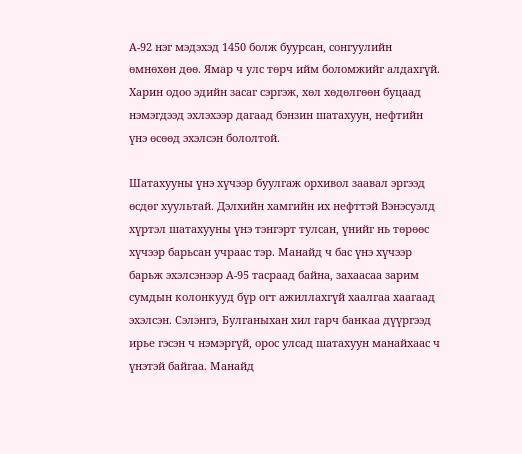А-92 нэг мэдэхэд 1450 болж буурсан, сонгуулийн өмнөхөн дөө. Ямар ч улс төрч ийм боломжийг алдахгүй. Харин одоо эдийн засаг сэргэж, хөл хөдөлгөөн буцаад нэмэгдээд эхлэхээр дагаад бэнзин шатахуун, нефтийн үнэ өсөөд эхэлсэн бололтой.

Шатахууны үнэ хүчээр буулгаж орхивол заавал эргээд өсдөг хуультай. Дэлхийн хамгийн их нефттэй Вэнэсуэлд хүртэл шатахууны үнэ тэнгэрт тулсан, үнийг нь төрөөс хүчээр барьсан учраас тэр. Манайд ч бас үнэ хүчээр барьж эхэлсэнээр А-95 тасраад байна, захаасаа зарим сумдын колонкууд бүр огт ажиллахгүй хаалгаа хаагаад эхэлсэн. Сэлэнгэ, Булганыхан хил гарч банкаа дүүргээд ирье гэсэн ч нэмэргүй, орос улсад шатахуун манайхаас ч үнэтэй байгаа. Манайд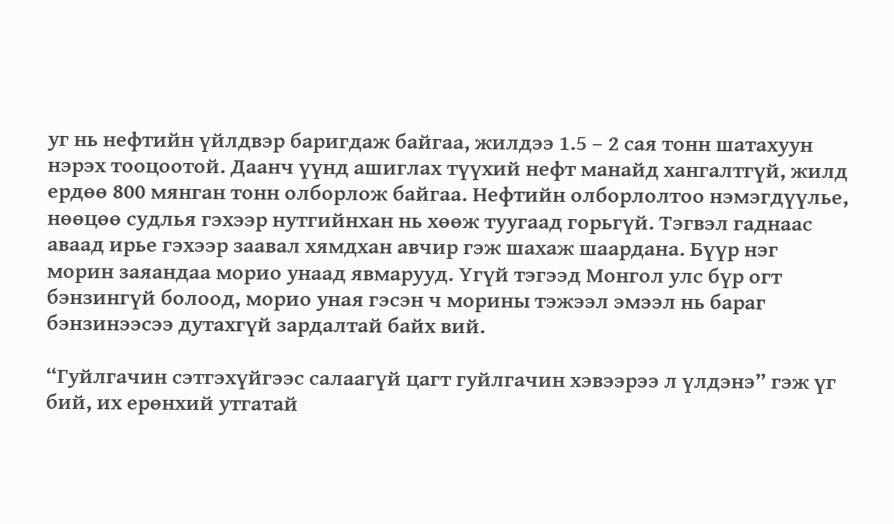уг нь нефтийн үйлдвэр баригдаж байгаа, жилдээ 1.5 – 2 сая тонн шатахуун нэрэх тооцоотой. Даанч үүнд ашиглах түүхий нефт манайд хангалтгүй, жилд ердөө 800 мянган тонн олборлож байгаа. Нефтийн олборлолтоо нэмэгдүүлье, нөөцөө судлья гэхээр нутгийнхан нь хөөж туугаад горьгүй. Тэгвэл гаднаас аваад ирье гэхээр заавал хямдхан авчир гэж шахаж шаардана. Бүүр нэг морин заяандаа морио унаад явмарууд. Үгүй тэгээд Монгол улс бүр огт бэнзингүй болоод, морио уная гэсэн ч морины тэжээл эмээл нь бараг бэнзинээсээ дутахгүй зардалтай байх вий.

“Гуйлгачин сэтгэхүйгээс салаагүй цагт гуйлгачин хэвээрээ л үлдэнэ” гэж үг бий, их ерөнхий утгатай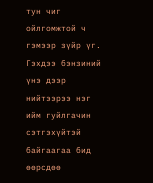тун чиг ойлгомжтой ч гэмээр зүйр үг. Гэхдээ бэнзиний үнэ дээр нийтээрээ нэг ийм гуйлгачин сэтгэхүйтэй байгаагаа бид өөрсдөө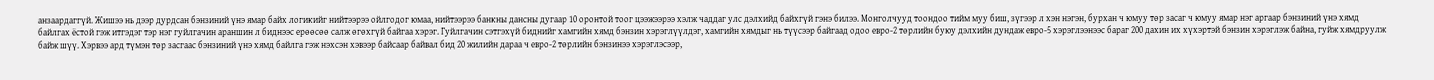анзаардаггүй. Жишээ нь дээр дурдсан бэнзиний үнэ ямар байх логикийг нийтээрээ ойлгодог юмаа, нийтээрээ банкны дансны дугаар 10 оронтой тоог цээжээрээ хэлж чаддаг улс дэлхийд байхгүй гэнэ билээ. Монголчууд тоондоо тийм муу биш, зүгээр л хэн нэгэн, бурхан ч юмуу төр засаг ч юмуу ямар нэг аргаар бэнзиний үнэ хямд байлгах ёстой гэж итгэдэг тэр нэг гуйлгачин араншин л биднээс ерөөсөө салж өгөхгүй байгаа хэрэг. Гуйлгачин сэтгэхүй биднийг хамгийн хямд бэнзин хэрэглүүлдэг, хамгийн хямдыг нь түүсээр байгаад одоо евро-2 төрлийн буюу дэлхийн дундаж евро-5 хэрэглээнээс бараг 200 дахин их хүхэртэй бэнзин хэрэглэж байна, гуйж хямдруулж байж шүү. Хэрвээ ард түмэн төр засгаас бэнзиний үнэ хямд байлга гэж нэхсэн хэвээр байсаар байвал бид 20 жилийн дараа ч евро-2 төрлийн бэнзинээ хэрэглэсээр,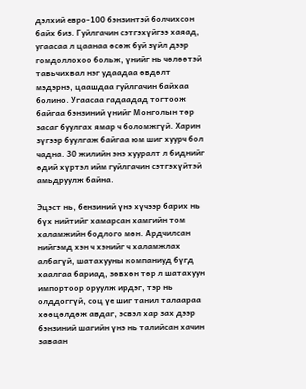дэлхий евро-100 бэнзинтэй болчихсон байх биз. Гуйлгачин сэтгэхүйгээ хаяад, угаасаа л цаанаа өсөж буй зүйл дээр гомдоллохоо больж, үнийг нь чөлөөтэй тавьчихвал нэг удаадаа өвдөлт мэдэрнэ, цаашдаа гуйлгачин байхаа болино. Угаасаа гадаадад тогтоож байгаа бэнзиний үнийг Монголын төр засаг буулгах ямар ч боломжгүй. Харин зүгээр буулгаж байгаа юм шиг хуурч бол чадна. 30 жилийн энэ хууралт л биднийг өдий хүртэл ийм гуйлгачин сэтгэхүйтэй амьдруулж байна.

Эцэст нь, бензиний үнэ хүчээр барих нь бүх нийтийг хамарсан хамгийн том халамжийн бодлого мөн. Ардчилсан нийгэмд хэн ч хэнийг ч халамжлах албагүй, шатахууны компаниуд бүгд хаалгаа бариад, зөвхөн төр л шатахуун импортоор оруулж ирдэг, тэр нь олддоггүй, соц үе шиг танил талаараа хөөцөлдөж авдаг, эсвэл хар зах дээр бэнзиний шагийн үнэ нь талийсан хачин заваан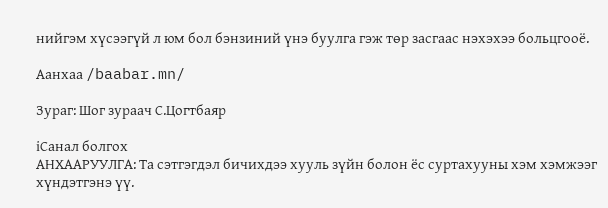нийгэм хүсээгүй л юм бол бэнзиний үнэ буулга гэж төр засгаас нэхэхээ больцгооё.

Аанхаа /baabar.mn/

Зураг: Шог зураач С.Цогтбаяр

iСанал болгох
АНХААРУУЛГА: Та сэтгэгдэл бичихдээ хууль зүйн болон ёс суртахууны хэм хэмжээг хүндэтгэнэ үү.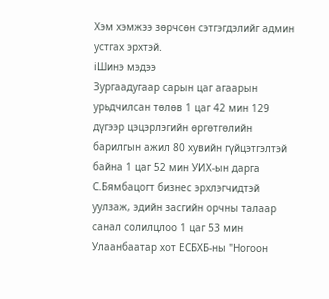Хэм хэмжээ зөрчсөн сэтгэгдэлийг админ устгах эрхтэй.
iШинэ мэдээ
Зургаадугаар сарын цаг агаарын урьдчилсан төлөв 1 цаг 42 мин 129 дүгээр цэцэрлэгийн өргөтгөлийн барилгын ажил 80 хувийн гүйцэтгэлтэй байна 1 цаг 52 мин УИХ-ын дарга С.Бямбацогт бизнес эрхлэгчидтэй уулзаж, эдийн засгийн орчны талаар санал солилцлоо 1 цаг 53 мин Улаанбаатар хот ЕСБХБ-ны "Ногоон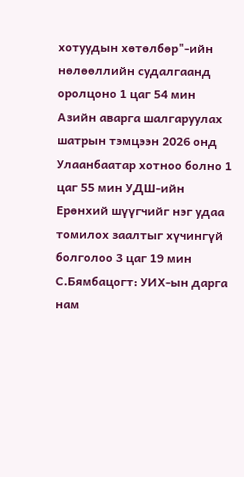хотуудын хөтөлбөр"-ийн нөлөөллийн судалгаанд оролцоно 1 цаг 54 мин Азийн аварга шалгаруулах шатрын тэмцээн 2026 онд Улаанбаатар хотноо болно 1 цаг 55 мин УДШ-ийн Ерөнхий шүүгчийг нэг удаа томилох заалтыг хүчингүй болголоо 3 цаг 19 мин С.Бямбацогт: УИХ-ын дарга нам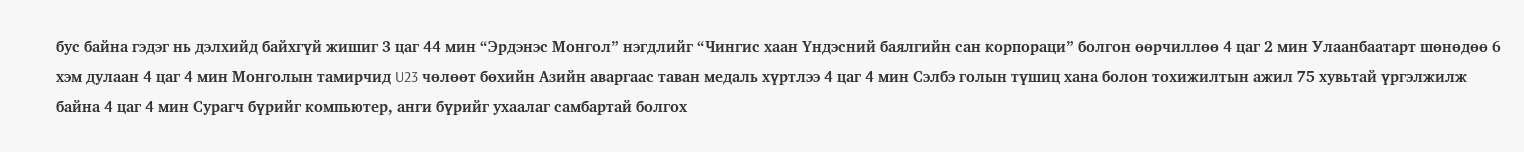бус байна гэдэг нь дэлхийд байхгүй жишиг 3 цаг 44 мин “Эрдэнэс Монгол” нэгдлийг “Чингис хаан Үндэсний баялгийн сан корпораци” болгон өөрчиллөө 4 цаг 2 мин Улаанбаатарт шөнөдөө 6 хэм дулаан 4 цаг 4 мин Монголын тамирчид U23 чөлөөт бөхийн Азийн аваргаас таван медаль хүртлээ 4 цаг 4 мин Сэлбэ голын түшиц хана болон тохижилтын ажил 75 хувьтай үргэлжилж байна 4 цаг 4 мин Сурагч бүрийг компьютер, анги бүрийг ухаалаг самбартай болгох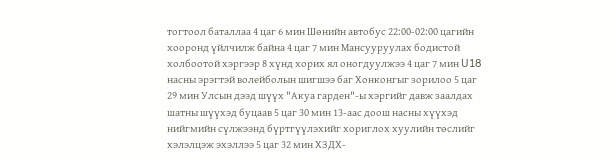тогтоол баталлаа 4 цаг 6 мин Шөнийн автобус 22:00-02:00 цагийн хооронд үйлчилж байна 4 цаг 7 мин Мансууруулах бодистой холбоотой хэргээр 8 хүнд хорих ял оногдуулжээ 4 цаг 7 мин U18 насны эрэгтэй волейболын шигшээ баг Хонконгыг зорилоо 5 цаг 29 мин Улсын дээд шүүх "Акуа гарден"-ы хэргийг давж заалдах шатны шүүхэд буцаав 5 цаг 30 мин 13-аас доош насны хүүхэд нийгмийн сүлжээнд бүртгүүлэхийг хориглох хуулийн төслийг хэлэлцэж эхэллээ 5 цаг 32 мин ХЗДХ-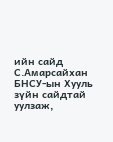ийн сайд С.Амарсайхан БНСУ-ын Хууль зүйн сайдтай уулзаж,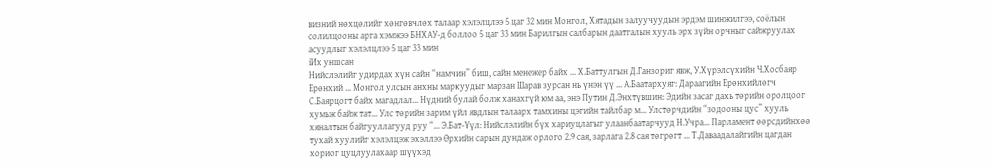визний нөхцөлийг хөнгөвчлөх талаар хэлэлцлээ 5 цаг 32 мин Монгол, Хятадын залуучуудын эрдэм шинжилгээ, соёлын солилцооны арга хэмжээ БНХАУ-д боллоо 5 цаг 33 мин Барилгын салбарын даатгалын хууль эрх зүйн орчныг сайжруулах асуудлыг хэлэлцлээ 5 цаг 33 мин
iИх уншсан
Нийслэлийг удирдах хүн сайн “намчин” биш, сайн менежер байх ... Х.Баттулгын Д.Ганзориг явж, У.Хүрэлсүхийн Ч.Хосбаяр Ерөнхий ... Монгол улсын анхны маркуудыг марзан Шарав зурсан нь үнэн үү ... А.Баатархуяг: Дараагийн Ерөнхийлөгч С.Баярцогт байх магадлал... Нүдний булай болж ханахгүй юм аа, энэ Путин Д.Энхтүвшин: Эдийн засаг дахь төрийн оролцоог хумьж байж тат... Улс төрийн зарим үйл явдлын талаарх тамхины цэгийн тайлбар м... Улстөрчдийн “зодооны цус” хууль хяналтын байгууллагууд руу “... Э.Бат-Үүл: Нийслэлийн бүх хариуцлагыг улаанбаатарчууд Н.Учра... Парламент өөрсдийнхөө тухай хуулийг хэлэлцэж эхэллээ Өрхийн сарын дундаж орлого 2.9 сая, зарлага 2.8 сая төгрөгт ... Т.Даваадалайгийн цагдан хориог цуцлуулахаар шүүхэд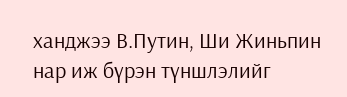ханджээ В.Путин, Ши Жиньпин нар иж бүрэн түншлэлийг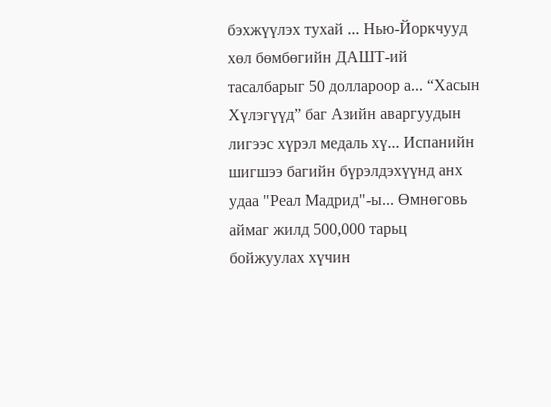бэхжүүлэх тухай ... Нью-Йоркчууд хөл бөмбөгийн ДАШТ-ий тасалбарыг 50 доллароор а... “Хасын Хүлэгүүд” баг Азийн аваргуудын лигээс хүрэл медаль хү... Испанийн шигшээ багийн бүрэлдэхүүнд анх удаа "Реал Мадрид"-ы... Өмнөговь аймаг жилд 500,000 тарьц бойжуулах хүчин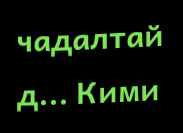чадалтай д... Кими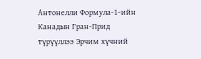Антонелли Формула-1-ийн Канадын Гран-Прид түрүүллээ Эрчим хүчний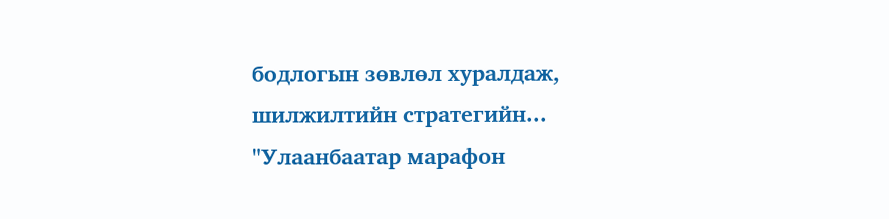бодлогын зөвлөл хуралдаж, шилжилтийн стратегийн... "Улаанбаатар марафон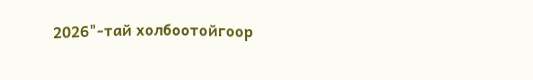2026"-тай холбоотойгоор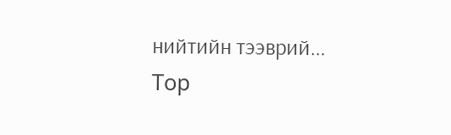нийтийн тээврий...
Top